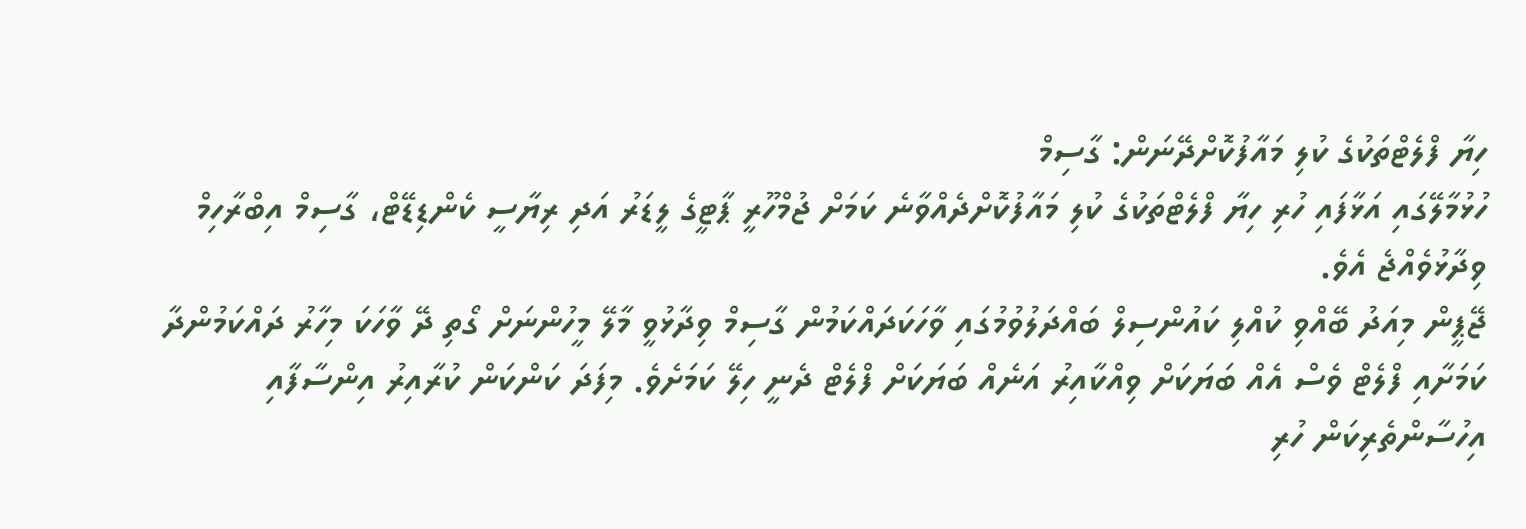ހިޔާ ފްލެޓްތަކުގެ ކުލި މައާފުކޮށްދޭނަން: ގާސިމް
ހުޅުމާލޭގައި އަޅާފައި ހުރި ހިޔާ ފްލެޓްތަކުގެ ކުލި މައާފުކޮށްދެއްވާނެ ކަމަށް ޖުމްހޫރީ ޕާޓީގެ ލީޑަރު އަދި ރިޔާސީ ކެންޑިޑޭޓް، ގާސިމް އިބްރާހިމް ވިދާޅުވެއްޖެ އެވެ.
ޖޭޕީން މިއަދު ބޭއްވި ކުއްލި ކައުންސިލް ބައްދަލުވުމުގައި ވާހަކަދައްކަމުން ގާސިމް ވިދާޅުވީ މާލޭ މީހުންނަށް ގޯތި ދޭ ވާހަކަ މިހާރު ދައްކަމުންދާ ކަމަށާއި ފްލެޓް ވެސް އެއް ބަޔަކަށް ވިއްކާއިރު އަނެއް ބަޔަކަށް ފްލެޓް ދެނީ ހިލޭ ކަމަށެވެ. މިފަދަ ކަންކަން ކުރާއިރު އިންސާފާއި އިހުސާންތެރިކަން ހުރި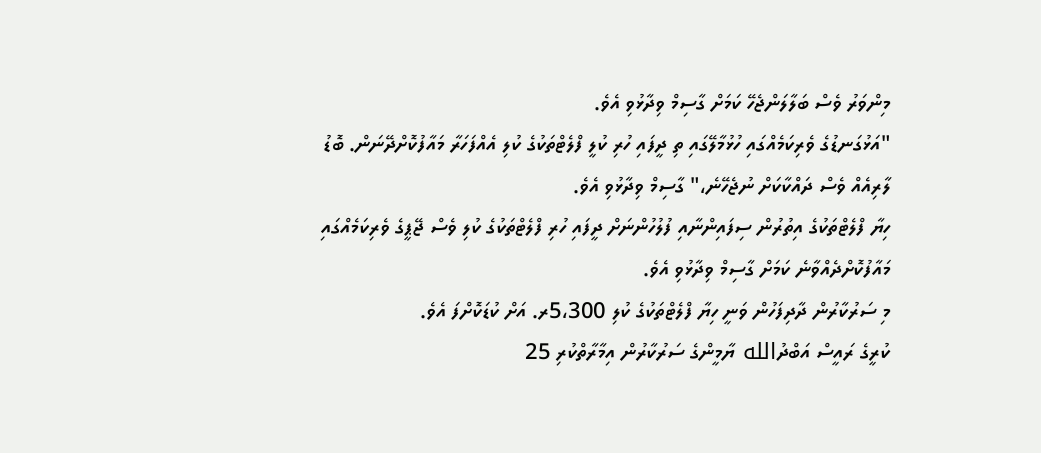މިންވަރު ވެސް ބަލާލަންޖެހޭ ކަމަށް ގާސިމް ވިދާޅުވި އެވެ.
"އަޅުގަނޑުގެ ވެރިކަމެއްގައި ހުޅުމާލޭގައި ތި ދީފައި ހުރި ކުލީ ފްލެޓްތަކުގެ ކުލި އެއްފަހަރާ މައާފުކޮށްދޭނަން. ބޮޑު ލާރިއެއް ވެސް ދައްކާކަށް ނުޖެހޭނެ،" ގާސިމް ވިދާޅުވި އެވެ.
ހިޔާ ފްލެޓްތަކުގެ އިތުރުން ސިފައިންނާއި ފުލުހުންނަށް ދީފައި ހުރި ފްލެޓްތަކުގެ ކުލި ވެސް ޖޭޕީގެ ވެރިކަމެއްގައި މައާފުކޮށްދެއްވާނެ ކަމަށް ގާސިމް ވިދާޅުވި އެވެ.
މި ސަރުކާރުން ދާދިފަހުން ވަނީ ހިޔާ ފްލެޓްތަކުގެ ކުލި 5،300ރ. އަށް ކުޑަކޮށްފަ އެވެ.
ކުރީގެ ރައީސް އަބްދުالله ޔާމީންގެ ސަރުކާރުން އިމާރާތްކުރި 25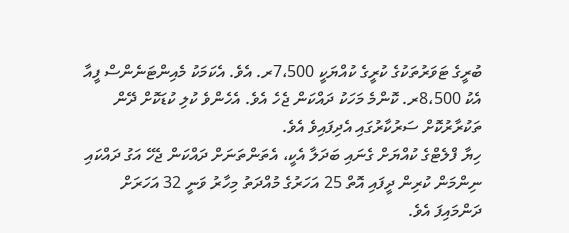ބުރީގެ ޓަވަރުތަކުގެ ކުރީގެ ކުއްޔަކީ 7،500ރ. އެވެ. އެކަމަކު މެއިންޓަނެންސް ފީއާ އެކު 8،500ރ. ކޮންމެ މަހަކު ދައްކަން ޖެހެ އެވެ. އެހެންވެ ކުލި ކުޑަކޮށް ދޭން ތަކުރާރުކޮށް ސަރުކާރުގައި އެދިފައިވެ އެވެ.
ހިޔާ ފްލެޓްގެ ކުއްޔަށް ގެނައި ބަދަލާ އެކީ، އެތަންތަނަށް ދައްކަން ޖެހޭ އަގު ދައްކައި ނިންމަން ކުރިން ދީފައި އޮތް 25 އަހަރުގެ މުއްދަތު މިހާރު ވަނީ 32 އަހަރަށް ދަންމައިފަ އެވެ.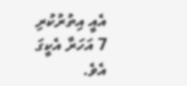އެއީ އިތުރުކުރި 7 އަހަރާ އެކީގަ އެވެ.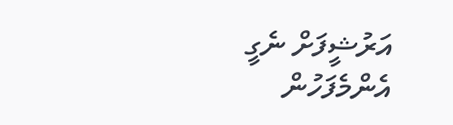އަރުޝީފަށް ނެގީ
އެންމެފަހުން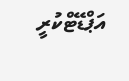އަޕްޑޭޓްކުރީ